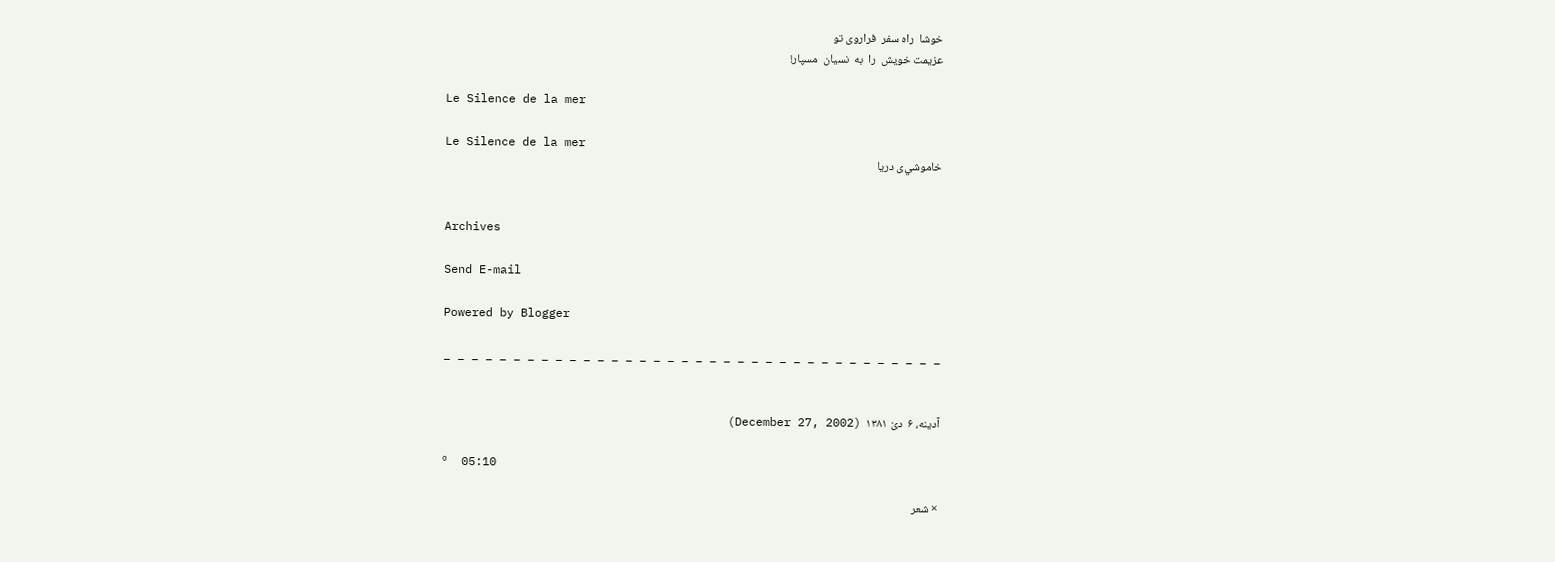خوشا  راه سفر  فراروی تو
عزيمت خويش  را  به  نسيان  مسپار!

Le Silence de la mer

Le Silence de la mer
خاموشي‌ی دریا


Archives

Send E-mail

Powered by Blogger

_ _ _ _ _ _ _ _ _ _ _ _ _ _ _ _ _ _ _ _ _ _ _ _ _ _ _ _ _ _ _ _ _ _ _ _


آدينه، ۶  دیْ ۱۳۸۱  (December 27, 2002)

º  05:10

× شعر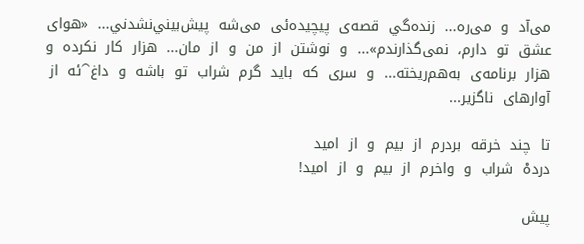می‌آد  و  می‌ره...  زنده‌گي  قصه‌ی  پيچيده‌ئی  می‌شه  پيش‌بيني‌نشدني...  «هوای  عشق  تو  دارم،  نمی‌گذارندم»...  و  نوشتن  از  من  و  از  مان...  هزار  کار  نکرده  و  هزار  برنامه‌ی  به‌هم‌ريخته...  و  سری  که  بايد  گرم  شراب  تو  باشه  و  داغ⁀ئه  از  آوارهای  ناگزير...

تا  چند  خرقه  بردرم  از  بيم  و  از  اميد
دردهْ  شراب  و  واخرم  از  بيم  و  از  اميد!

پيش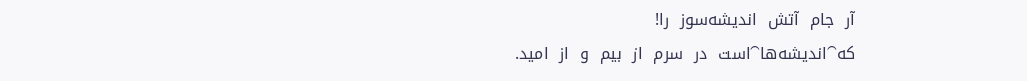آر  جام  آتش  انديشه‌سوز  را!
که⁀انديشه‌ها⁀است  در  سرم  از  بيم  و  از  اميد.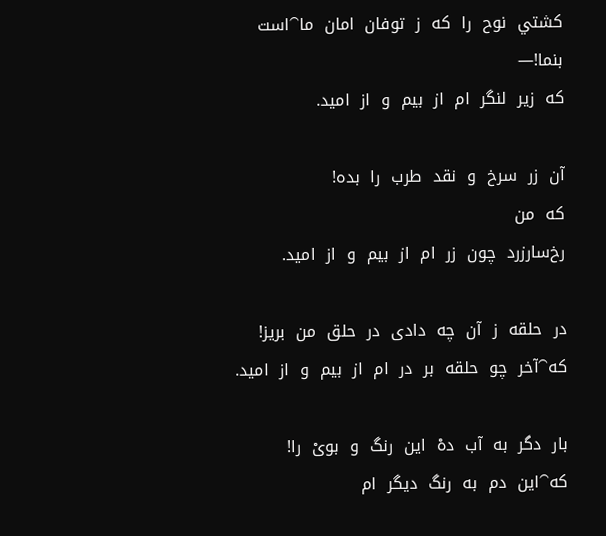کشتي  نوح  را  که  ز  توفان  امان  ما⁀است
بنما!—
که  زير  لنگر  ام  از  بيم  و  از  اميد.

آن  زر  سرخ  و  نقد  طرب  را  بده!
که  من
رخ‌سارزرد  چون  زر  ام  از  بيم  و  از  اميد.

در  حلقه  ز  آن  چه  دادی  در  حلق  من  بريز!
که⁀آخر  چو  حلقه  بر  در  ام  از  بيم  و  از  اميد.

بار  دگر  به  آب  دهْ  اين  رنگ  و  بویْ  را!
که⁀اين  دم  به  رنگ  ديگر  ام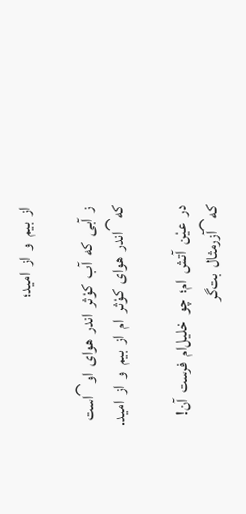از  بيم  و  از  اميد؛

ز  آبی  که  آب  کوْثر  اندر  هوای  او⁀است
که⁀اندر  هوای  کوْثر  ام  از  بيم  و  از  اميد.

در  عيْن  آتش  ام؛  چو  خليل‌ام  فرست  آن!
که⁀آزرمثال  بت‌گر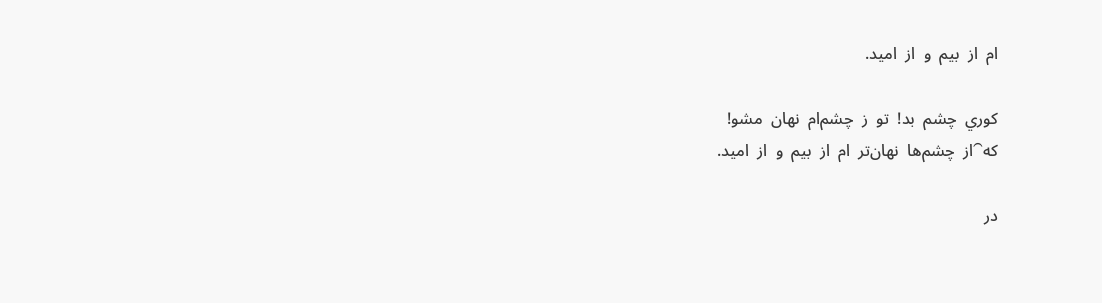ام  از  بيم  و  از  اميد.

کوري  چشم  بد!  تو  ز  چشم‌ام  نهان  مشو!
که⁀از  چشم‌ها  نهان‌تر  ام  از  بيم  و  از  اميد.

در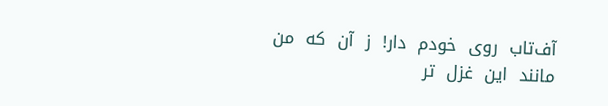آف‌تاب  روی  خودم  دار!  ز  آن  که  من
مانند  اين  غزل  تر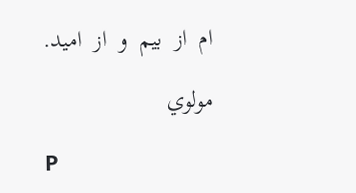ام  از  بيم  و  از  اميد.

مولوي

P